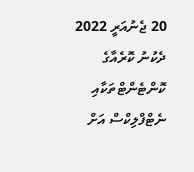20 ޖެނުއަރީ 2022
ދެކުނު ކޮރެއާގެ ކޮންޓެންޓްތަކާއި ނެޓްފްލިކްސް އަށް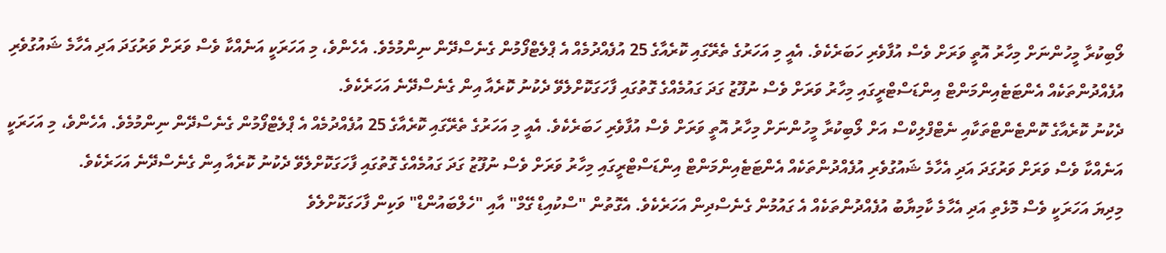ލޯބިކުރާ މީހުންނަށް މިހާރު އޮތީ ވަރަށް ވެސް އުފާވެރި ހަބަރެކެވެ. އެއީ މި އަހަރުގެ ތެރޭގައި ކޮރެއާގެ 25 އުފެއްދުމެއް އެ ޕްލެޓްފޯމުން ގެނެސްދޭން ނިންމުމެވެ. އެހެންވެ، މި އަހަރަކީ އަނެއްކާ ވެސް ވަރަށް ވަރުގަދަ އަދި އެހާމެ ޝައުގުވެރި އުފެއްދުންތަކެއް އެންޓަޓެއިންމަންޓް އިންޑަސްޓްރީގައި މިހާރު ވަރަށް ވެސް ނުފޫޒު ގަދަ ގައުމެއްގެ ގޮތުގައި ފާހަގަކޮށްލެވޭ ދެކުނު ކޮރެއާ އިން ގެނެސްދޭނެ އަހަރެކެވެ.
ދެކުނު ކޮރެއާގެ ކޮންޓެންޓްތަކާއި ނެޓްފްލިކްސް އަށް ލޯބިކުރާ މީހުންނަށް މިހާރު އޮތީ ވަރަށް ވެސް އުފާވެރި ހަބަރެކެވެ. އެއީ މި އަހަރުގެ ތެރޭގައި ކޮރެއާގެ 25 އުފެއްދުމެއް އެ ޕްލެޓްފޯމުން ގެނެސްދޭން ނިންމުމެވެ. އެހެންވެ، މި އަހަރަކީ އަނެއްކާ ވެސް ވަރަށް ވަރުގަދަ އަދި އެހާމެ ޝައުގުވެރި އުފެއްދުންތަކެއް އެންޓަޓެއިންމަންޓް އިންޑަސްޓްރީގައި މިހާރު ވަރަށް ވެސް ނުފޫޒު ގަދަ ގައުމެއްގެ ގޮތުގައި ފާހަގަކޮށްލެވޭ ދެކުނު ކޮރެއާ އިން ގެނެސްދޭނެ އަހަރެކެވެ.
މިދިޔަ އަހަރަކީ ވެސް މޮޅެތި އަދި އެހާމެ ކާމިޔާބު އުފެއްދުންތަކެއް އެ ގައުމުން ގެނެސްދިން އަހަރެކެވެ. އެގޮތުން "ސްކުއިޑް ގޭމް" އާއި "ހެލްބައުންޑް" ވަކިން ފާހަގަކޮށްލެވެ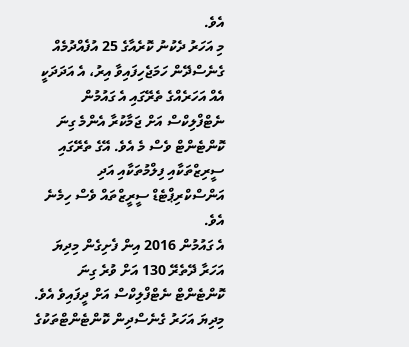އެވެ.
މި އަހަރު ދެކުނު ކޮރެއާގެ 25 އުފެއްދުމެއް ގެނެސްދޭން ހަމަޖެހިފައިވާ އިރު، އެ އަދަދަކީ އެއް އަހަރެއްގެ ތެރޭގައި އެ ގައުމުން ނެޓްފްލިކްސް އަށް ޖަމާކުރާ އެންމެ ގިނަ ކޮންޓެންޓް ވެސް މެ އެވެ. އޭގެ ތެރޭގައި ސީރިޒްތަކާއި ފިލްމުތަކާއި އަދި އަންސްކްރިޕްޓެޑް ސީރީޒްތައް ވެސް ހިމެނެ އެވެ.
އެ ގައުމުން 2016 އިން ފެށިގެން މިދިޔަ އަހަރާ ދޭތެރޭ 130 އަށް ވުރެ ގިނަ ކޮންޓެންޓް ނެޓްފްލިކްސް އަށް ދީފައިވެ އެވެ. މިދިޔަ އަހަރު ގެނެސްދިން ކޮންޓެންޓްތަކުގެ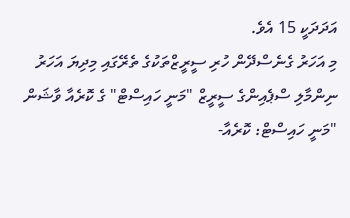އަދަދަކީ 15 އެވެ.
މި އަހަރު ގެނެސްދޭން ހުރި ސީރީޒްތަކުގެ ތެރޭގައި މިދިޔަ އަހަރު ނިންމާލި ސްޕެއިންގެ ސީރީޒް "މަނީ ހައިސްޓް" ގެ ކޮރެއާ ވާޝަން "މަނީ ހައިސްޓް: ކޮރެއާ-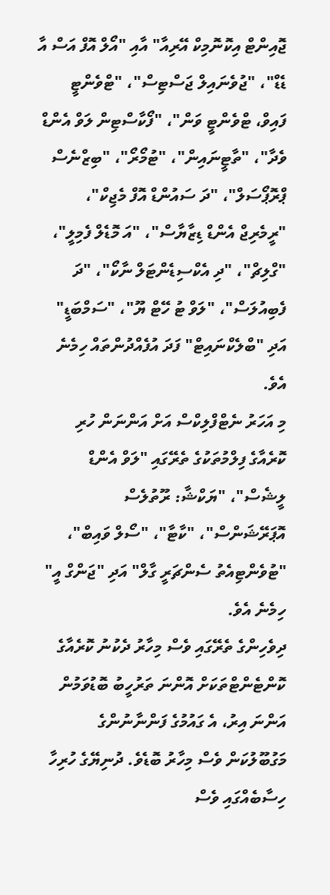ޖޮއިންޓް އިކޮނޮމިކް އޭރިއާ" އާއި "އޯލް އޮފް އަސް އާ ޑެޑް"، "ޖުވެނައިލް ޖަސްޓިސް"، "ޓްވެންޓީ ފައިވް، ޓްވެންޓީ ވަން"، "ފޯކާސްޓިން ލަވް އެންޑް ވެދާ"، "ތާޓީނައިން"، "ޓުމޯރޯ"، "ބިޒްނެސް ޕްރޮޕޯސަލް"، "ދަ ސައުންޑް އޮފް މެޖިކް"، "ރީމެރިޖް އެންޑް ޑިޒާޔާސް"، "އަ މޮޑެލް ފެމިލީ"، "ގްލިޗް"، "ދި އެކްސިޑެންޓަލް ނާކޯ"، "ދަ ފެބިއުލަސް"، "ލަވް ޓު ހޭޓް ޔޫ"، "ސަމްބަޑީ" އަދި "ބްލެކްނައިޓް" ފަދަ އުފެއްދުންތައް ހިމެނެ އެވެ.
މި އަހަރު ނެޓްފްލިކްސް އަށް އަންނަން ހުރި ކޮރެއާގެ ފިލްމުތަކުގެ ތެރޭގައި "ލަވް އެންޑް ލީޝެސް"، "ޔަކްޝާ: ރޫތުލެސް އޮޕަރޭޝަންސް"، "ކާޓާ"، "ސޯލް ވައިބް"، "ޓުވެންޓިއެތު ސެންޗަރީ ގާލް" އަދި "ޖަންގް އީ" ހިމެނެ އެވެ.
ދިވެހިންގެ ތެރޭގައި ވެސް މިހާރު ދެކުނު ކޮރެއާގެ ކޮންޓެންޓްތަކަށް އޮންނަ ތަރުހީބު ބޮޑުވަމުން އަންނަ އިރު، އެ ގައުމުގެ ފަންނާނުންގެ މަގުބޫލުކަން ވެސް މިހާރު ބޮޑެވެ. ދުނިޔޭގެ ހުރިހާ ހިސާބެއްގައި ވެސް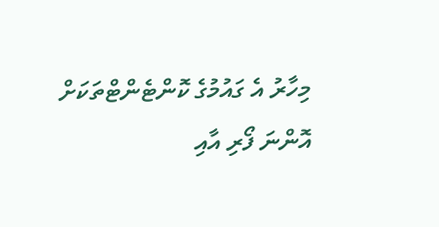މިހާރު އެ ގައުމުގެ ކޮންޓެންޓްތަކަށް އޮންނަ ފޯރި އާއި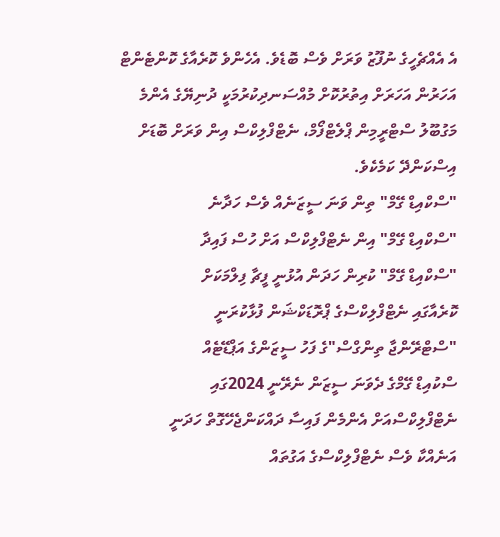އެ އެއްޗެހީގެ ނުފޫޒު ވަރަށް ވެސް ބޮޑެވެ. އެހެންވެ ކޮރެއާގެ ކޮންޓެންޓް އަހަރުން އަހަރަށް އިތުރުކޮށް މުއްސަނދިކުރުމަކީ ދުނިޔޭގެ އެންމެ މަގުބޫލު ސްޓްރީމިން ޕްލެޓްފޯމް، ނެޓްފްލިކްސް އިން ވަރަށް ބޮޑަށް އިސްކަންދޭ ކަމެކެވެ.
"ސްކްއިޑް ގޭމް" ތިން ވަނަ ސީޒަނެއް ވެސް ހަދާނެ
"ސްކްއިޑް ގޭމް" އިން ނެޓްފްލިކްސް އަށް ހުސް ފައިދާ
"ސްކްއިޑް ގޭމް" ކުރިން ހަދަން އުޅުނީ ފީޗާ ފިލްމަކަށް
ކޮރެއާގައި ނެޓްފްލިކްސްގެ ޕްރޮޑަކްޝަން ފުޅާކުރަނީ
"ސްޓްރޭންޖާ ތިންގްސް"ގެ ފަހު ސީޒަންގެ އަޕްޑޭޓެއް
ސްކުއިޑް ގޭމްގެ ދެވަނަ ސީޒަން ނެރޭނީ 2024ގައި
ނެޓްފްލިކްސްއަށް އެންމެން ފައިސާ ދައްކަންޖެހޭގޮތް ހަދަނީ
އަނެއްކާ ވެސް ނެޓްފްލިކްސްގެ އަގުތައް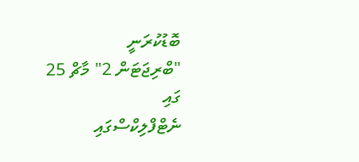ބޮޑުކުރަނީ
"ބްރިޖަޓަން 2" މާޗް 25 ގައި
ނެޓްފްލިކްސްގައި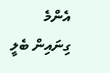އެންމެ ގިނައިން ބެލީ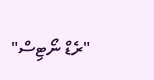"ރެޑް ނޯޓިސް"